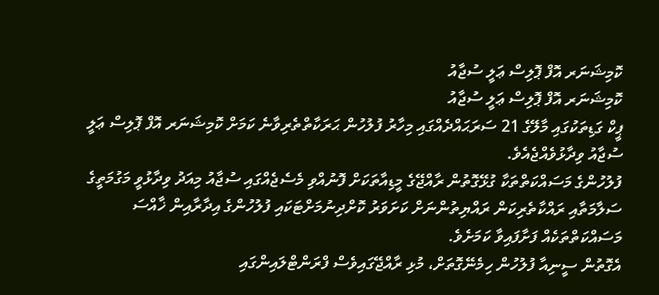ކޮމިޝަނަރ އޮފް ޕޮލިސް ޢަލީ ސުޖާއު
ކޮމިޝަނަރ އޮފް ޕޮލިސް ޢަލީ ސުޖާއު
ޕީކް ގަޑިތަކުގައި މާލޭގެ 21 ސަރަޙައްދެއްގައި މިހާރު ފުލުހުން ޙަރަކާތްތެރިވާނެ ކަމަށް ކޮމިޝަނަރ އޮފް ޕޮލިސް ޢަލީ ސުޖާއު ވިދާޅުވެއްޖެއެވެ.
ފުލުހުންގެ މަސައްކަތްތަކާ ގުޅޭގޮތުން ރާއްޖޭގެ މީޑިއާތަކަށް ފޮނުއްވި މެސެޖެއްގައި ސުޖާއު މިއަދު ވިދާޅުވީ މަގުމަތީގެ ސަލާމަތާއި ރައްކާތެރިކަން ރައްޔިތުންނަށް ކަށަވަރު ކޮށްދިނުމަށްޓަކައި ފުލުހުންގެ އިދާރާއިން ޚާއްސަ މަސައްކަތްތަކެއް ފަށާފައިވާ ކަމަށެވެ.
އެގޮތުން ސީނިއާ ފުލުހުން ހިމެނޭގޮތަށް، މުޅި ރާއްޖޭގައިވެސް ފްރަންޓްލައިންގައި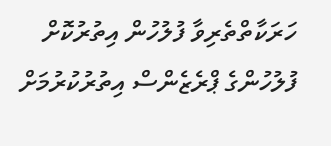ހަރަކާތްތެރިވާ ފުލުހުން އިތުރުކޮށް ފުލުހުންގެ ޕްރެޒެންސް އިތުރުކުރުމަށް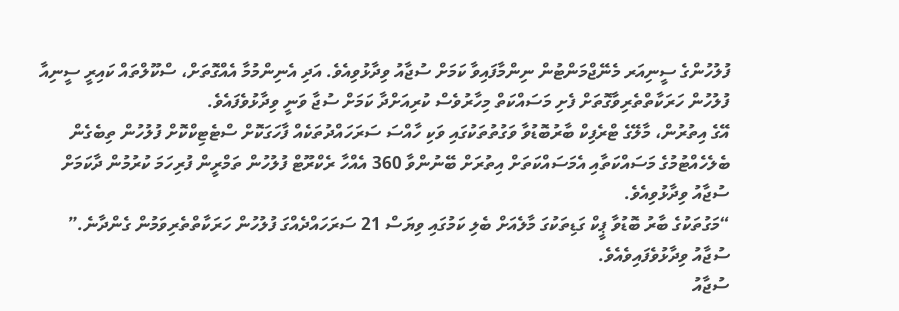ފުލުހުންގެ ސީނިއަރ މެނޭޖްމަންޓުން ނިންމާފައިވާ ކަމަށް ސުޖާއު ވިދާޅުވިއެވެ. އަދި އެނިންމުމާ އެއްގޮތަށް، ސްކޫލްތައް ކައިރީ ސީނިއާ ފުލުހުން ހަރަކާތްތެރިވާގޮތަށް ފެށި މަސައްކަތް މިހާރުވެސް ކުރިއަށްދާ ކަމަށް ސުޖާ ވަނީ ވިދާޅުވެފައެވެ.
އޭގެ އިތުރުން، މާލޭގެ ޓްރެފިކް ބާރުބޮޑުވާ ވަގުތުތަކުގައި ވަކި ހާއްސަ ސަރަހައްދުތަކެއް ފާހަގަކޮށް ސްޓެޓިކްކޮށް ފުލުހުން ތިބެގެން ބެލެހެއްޓުމުގެ މަސައްކަތާއި އެމަސައްކަތަށް އިތުރަށް ބޭނުންވާ 360 އެއްހާ ރެކްރޫޓް ފުލުހުން ތަމްރީން ފުރިހަމަ ކުރުމުން ދާކަމަށް ސުޖާއު ވިދާޅުވިއެވެ.
“މަގުތަކުގެ ބާރު ބޮޑުވާ ޕީކް ގަޑިތަކުގަ މާލެއަށް ބެލި ކަމުގައި ވިޔަސް 21 ސަރަހައްދެއްގަ ފުލުހުން ހަރަކާތްތެރިވަމުން ގެންދާނެ.” ސުޖާއު ވިދާޅުވެފައިވެއެވެ.
ސުޖާއު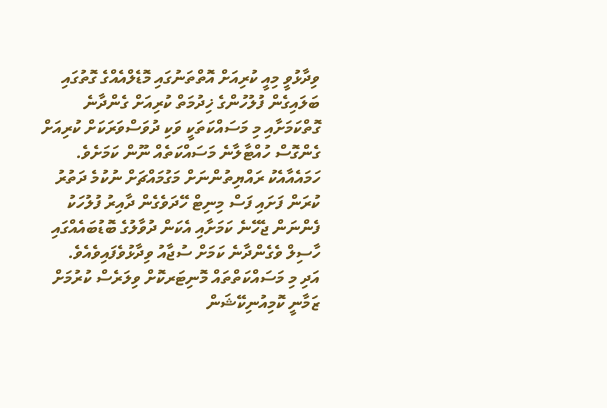ވިދާޅުވީ މިއީ ކުރިއަށް އޮތްތަނުގައި މޮޑެލްއެއްގެ ގޮތުގައި ބަލައިގެން ފުލުހުންގެ ޚިދުމަތް ކުރިއަށް ގެންދާނެ ގޮތްކަމަށާއި މި މަސައްކަތަކީ ވަކި ދުވަސްވަރަކަށް ކުރިއަށް ގެންގޮސް ހުއްޓާލާނެ މަސައްކަތެއް ނޫން ކަމަށެވެ.
ހަމައެއާއެކު ރައްޔިތުންނަށް މަގުމައްޗަށް ނުކުމެ ދަތުރު ކުރަން ފަށައި ފަސް މިނިޓް ހޭދަވެގެން ދާއިރު ފުލުހަކު ފެންނަން ޖެހޭނެ ކަމަށާއި އެކަން ދުވާލުގެ ބޮޑުބައެއްގައި ހާސިލް ވެގެންދާނެ ކަމަށް ސުޖާއު ވިދާޅުވެފައިވެއެވެ.
އަދި މި މަސައްކަތްތައް މޮނިޓަރކޮށް ވިލަރެސް ކުރުމަށް ޒަމާނީ ކޮމިއުނިކޭޝަން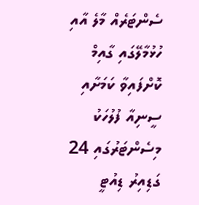ސެންޓަރެއް މާލެ އާއި ހުޅުމާލޭގައި ގާއިމް ކޮށްފައިވާ ކަމަށާއި ސީނިއާ ފުލުހަކު މިސެންޓަރުގައި 24 ގަޑިއިރު ޑިއުޓީ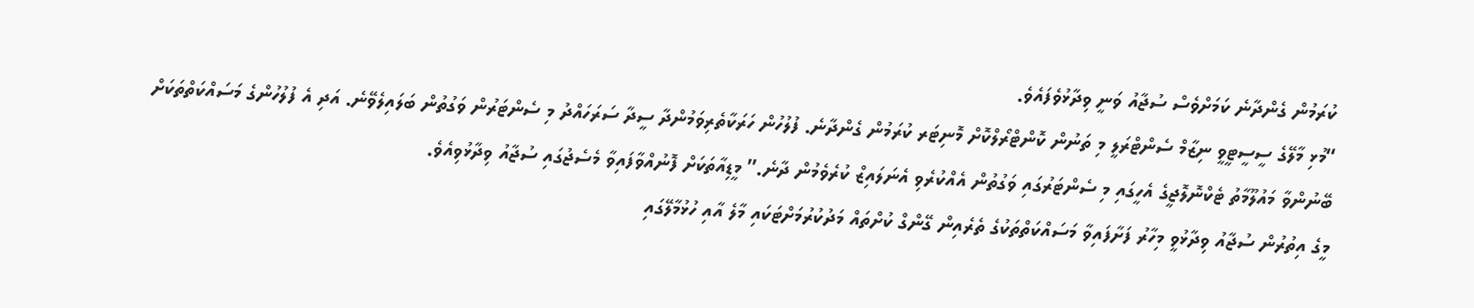ކުރަމުން ގެންދާނެ ކަމަށްވެސް ސުޖާއު ވަނީ ވިދާޅުވެފައެވެ.
“މުޅި މާލޭގެ ސީސީޓީވީ ނިޒާމް ސެންޓްރަލީ މި ތަނުން ކޮންޓްރޯލްކޮށް މޮނިޓަރ ކުރަމުން ގެންދާނެ. ފުލުހުން ހަރަކާތެރިވަމުންދާ ސީދާ ސަރަހައްދު މި ސެންޓަރުން ވަގުތުން ބަލައިލެވޭނެ. އަދި އެ ފުލުހުންގެ މަސައްކަތްތަކަށް ބޭނުންވާ މައުލޫމާތު ޓެކްނޮލޮޖީގެ އެހީގައި މި ސެންޓަރުގައި ވަގުތުން އެއްކުރެވި އެނަލައިޒް ކުރެވެމުން ދާނެ.” މީޑިއާތަކަށް ފޮނުއްވާފައިވާ މެސެޖުގައި ސުޖާއު ވިދާޅުވިއެވެ.
މީގެ އިތުރުން ސުޖާއު ވިދާޅުވީ މިހާރު ފަށާފައިވާ މަސައްކަތްތަކުގެ ތެރެއިން ގޭންގް ކުށްތައް މަދުކުރުމަށްޓަކައި މާލެ އާއި ހުޅުމާލޭގައި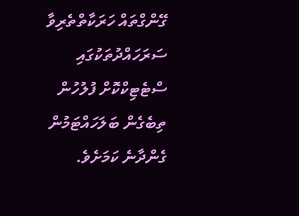ގޭންގްތައް ހަރަކާތްތެރިވާ ސަރަހައްދުތަކުގައި ސްޓެޓިކްކޮށް ފުލުހުން ތިބެގެން ބަލަހައްޓަމުން ގެންދާނެ ކަމަށެވެ.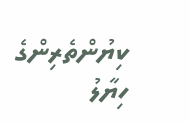ކިޔުންތެރިންގެ ހިޔާލު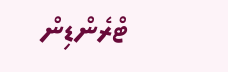ޓްރެންޑިން